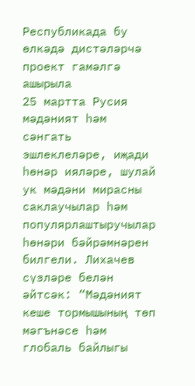Республикада бу өлкәдә дистәләрчә проект гамәлгә ашырыла
25 мартта Русия мәдәният һәм сәнгать эшлеклеләре, иҗади һөнәр ияләре, шулай ук мәдәни мирасны саклаучылар һәм популярлаштыручылар һөнәри бәйрәмнәрен билгели. Лихачев сүзләре белән әйтсәк: “Мәдәният кеше тормышының төп мәгънәсе һәм глобаль байлыгы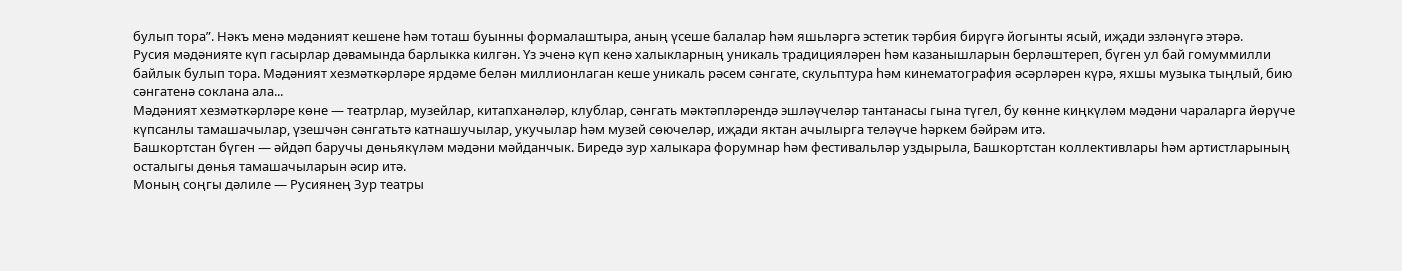булып тора”. Нәкъ менә мәдәният кешене һәм тоташ буынны формалаштыра, аның үсеше балалар һәм яшьләргә эстетик тәрбия бирүгә йогынты ясый, иҗади эзләнүгә этәрә.
Русия мәдәнияте күп гасырлар дәвамында барлыкка килгән. Үз эченә күп кенә халыкларның уникаль традицияләрен һәм казанышларын берләштереп, бүген ул бай гомуммилли байлык булып тора. Мәдәният хезмәткәрләре ярдәме белән миллионлаган кеше уникаль рәсем сәнгате, скульптура һәм кинематография әсәрләрен күрә, яхшы музыка тыңлый, бию сәнгатенә соклана ала...
Мәдәният хезмәткәрләре көне — театрлар, музейлар, китапханәләр, клублар, сәнгать мәктәпләрендә эшләүчеләр тантанасы гына түгел, бу көнне киңкүләм мәдәни чараларга йөрүче күпсанлы тамашачылар, үзешчән сәнгатьтә катнашучылар, укучылар һәм музей сөючеләр, иҗади яктан ачылырга теләүче һәркем бәйрәм итә.
Башкортстан бүген — әйдәп баручы дөньякүләм мәдәни мәйданчык. Биредә зур халыкара форумнар һәм фестивальләр уздырыла, Башкортстан коллективлары һәм артистларының осталыгы дөнья тамашачыларын әсир итә.
Моның соңгы дәлиле — Русиянең Зур театры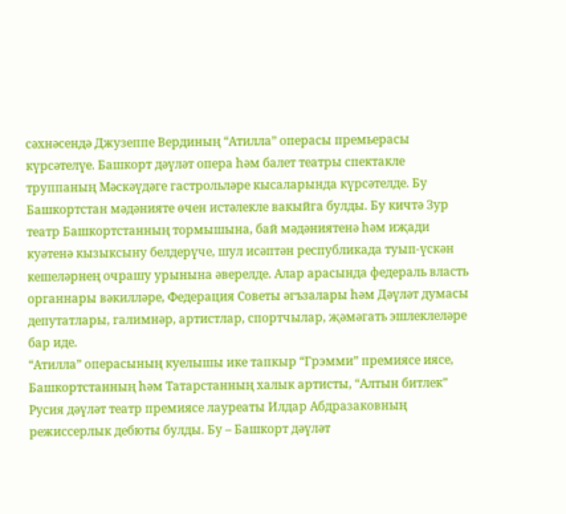сәхнәсендә Джузеппе Вердиның “Атилла” операсы премьерасы күрсәтелүе. Башкорт дәүләт опера һәм балет театры спектакле труппаның Мәскәүдәге гастрольләре кысаларында күрсәтелде. Бу Башкортстан мәдәнияте өчен истәлекле вакыйга булды. Бу кичтә Зур театр Башкортстанның тормышына, бай мәдәниятенә һәм иҗади куәтенә кызыксыну белдерүче, шул исәптән республикада туып-үскән кешеләрнең очрашу урынына әверелде. Алар арасында федераль власть органнары вәкилләре, Федерация Советы әгъзалары һәм Дәүләт думасы депутатлары, галимнәр, артистлар, спортчылар, җәмәгать эшлеклеләре бар иде.
“Атилла” операсының куелышы ике тапкыр “Грэмми” премиясе иясе, Башкортстанның һәм Татарстанның халык артисты, “Алтын битлек” Русия дәүләт театр премиясе лауреаты Илдар Абдразаковның режиссерлык дебюты булды. Бу – Башкорт дәүләт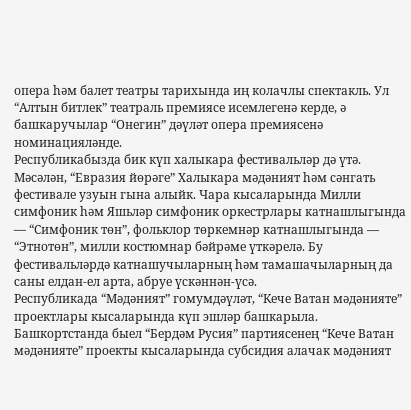опера һәм балет театры тарихында иң колачлы спектакль. Ул “Алтын битлек” театраль премиясе исемлегенә керде, ә башкаручылар “Онегин” дәүләт опера премиясенә номинацияләнде.
Республикабызда бик күп халыкара фестивальләр дә үтә. Мәсәлән, “Евразия йөрәге” Халыкара мәдәният һәм сәнгать фестивале узуын гына алыйк. Чара кысаларында Милли симфоник һәм Яшьләр симфоник оркестрлары катнашлыгында — “Симфоник төн”, фольклор төркемнәр катнашлыгында — “Этнотөн”, милли костюмнар бәйрәме үткәрелә. Бу фестивальләрдә катнашучыларның һәм тамашачыларның да саны елдан-ел арта, абруе үскәннән-үсә.
Республикада “Мәдәният” гомумдәүләт, “Кече Ватан мәдәнияте” проектлары кысаларында күп эшләр башкарыла. Башкортстанда быел “Бердәм Русия” партиясенең “Кече Ватан мәдәнияте” проекты кысаларында субсидия алачак мәдәният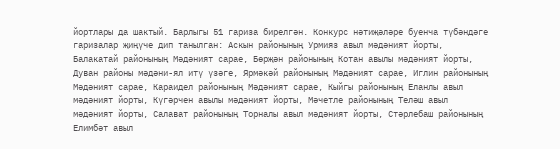йортлары да шактый. Барлыгы 51 гариза бирелгән. Конкурс нәтиҗәләре буенча түбәндәге гаризалар җиңүче дип танылган: Аскын районының Урмияз авыл мәдәният йорты, Балакатай районының Мәдәният сарае, Бөрҗән районының Котан авылы мәдәният йорты, Дуван районы мәдәни-ял итү үзәге, Ярмәкәй районының Мәдәният сарае, Иглин районының Мәдәният сарае, Караидел районының Мәдәният сарае, Кыйгы районының Еланлы авыл мәдәният йорты, Күгәрчен авылы мәдәният йорты, Мәчетле районының Теләш авыл мәдәният йорты, Салават районының Торналы авыл мәдәният йорты, Стәрлебаш районының Елимбәт авыл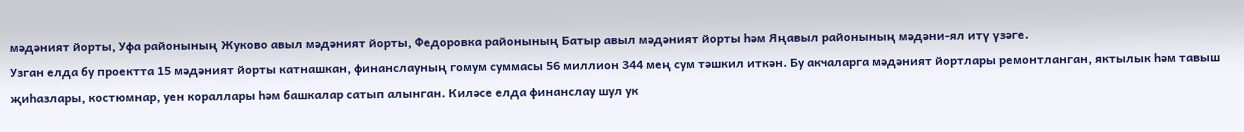мәдәният йорты, Уфа районының Жуково авыл мәдәният йорты, Федоровка районының Батыр авыл мәдәният йорты һәм Яңавыл районының мәдәни-ял итү үзәге.
Узган елда бу проектта 15 мәдәният йорты катнашкан, финанслауның гомум суммасы 56 миллион 344 мең сум тәшкил иткән. Бу акчаларга мәдәният йортлары ремонтланган, яктылык һәм тавыш җиһазлары, костюмнар, уен кораллары һәм башкалар сатып алынган. Киләсе елда финанслау шул ук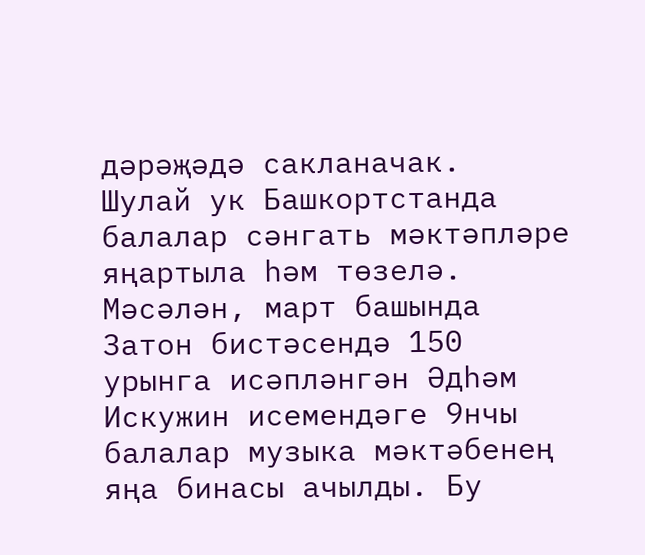дәрәҗәдә сакланачак.
Шулай ук Башкортстанда балалар сәнгать мәктәпләре яңартыла һәм төзелә. Мәсәлән, март башында Затон бистәсендә 150 урынга исәпләнгән Әдһәм Искужин исемендәге 9нчы балалар музыка мәктәбенең яңа бинасы ачылды. Бу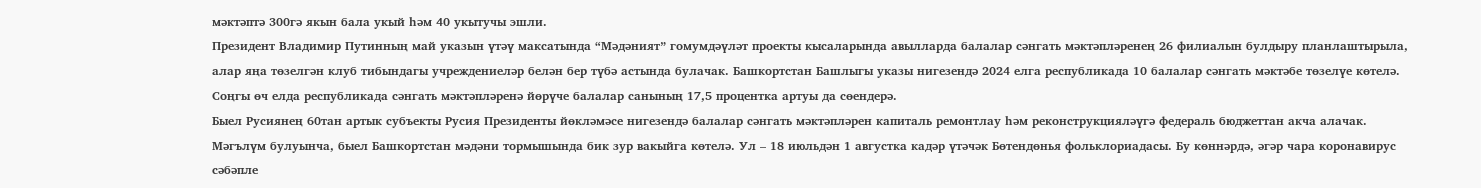мәктәптә 300гә якын бала укый һәм 40 укытучы эшли.
Президент Владимир Путинның май указын үтәү максатында “Мәдәният” гомумдәүләт проекты кысаларында авылларда балалар сәнгать мәктәпләренең 26 филиалын булдыру планлаштырыла, алар яңа төзелгән клуб тибындагы учреждениеләр белән бер түбә астында булачак. Башкортстан Башлыгы указы нигезендә 2024 елга республикада 10 балалар сәнгать мәктәбе төзелүе көтелә. Соңгы өч елда республикада сәнгать мәктәпләренә йөрүче балалар санының 17,5 процентка артуы да сөендерә.
Быел Русиянең 60тан артык субъекты Русия Президенты йөкләмәсе нигезендә балалар сәнгать мәктәпләрен капиталь ремонтлау һәм реконструкцияләүгә федераль бюджеттан акча алачак.
Мәгълүм булуынча, быел Башкортстан мәдәни тормышында бик зур вакыйга көтелә. Ул – 18 июльдән 1 августка кадәр үтәчәк Бөтендөнья фольклориадасы. Бу көннәрдә, әгәр чара коронавирус сәбәпле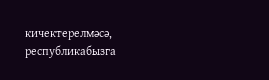кичектерелмәсә, республикабызга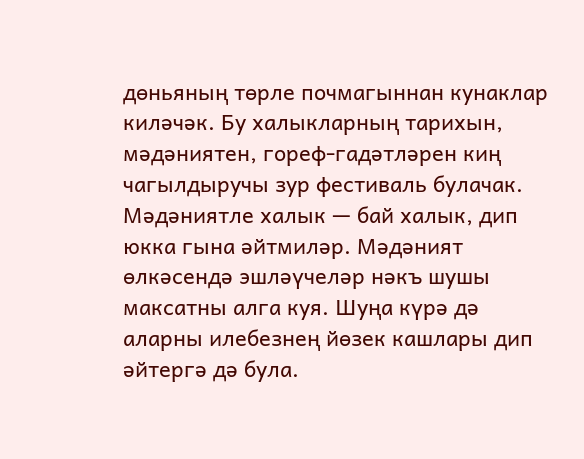дөньяның төрле почмагыннан кунаклар киләчәк. Бу халыкларның тарихын, мәдәниятен, гореф-гадәтләрен киң чагылдыручы зур фестиваль булачак.
Мәдәниятле халык — бай халык, дип юкка гына әйтмиләр. Мәдәният өлкәсендә эшләүчеләр нәкъ шушы максатны алга куя. Шуңа күрә дә аларны илебезнең йөзек кашлары дип әйтергә дә була.